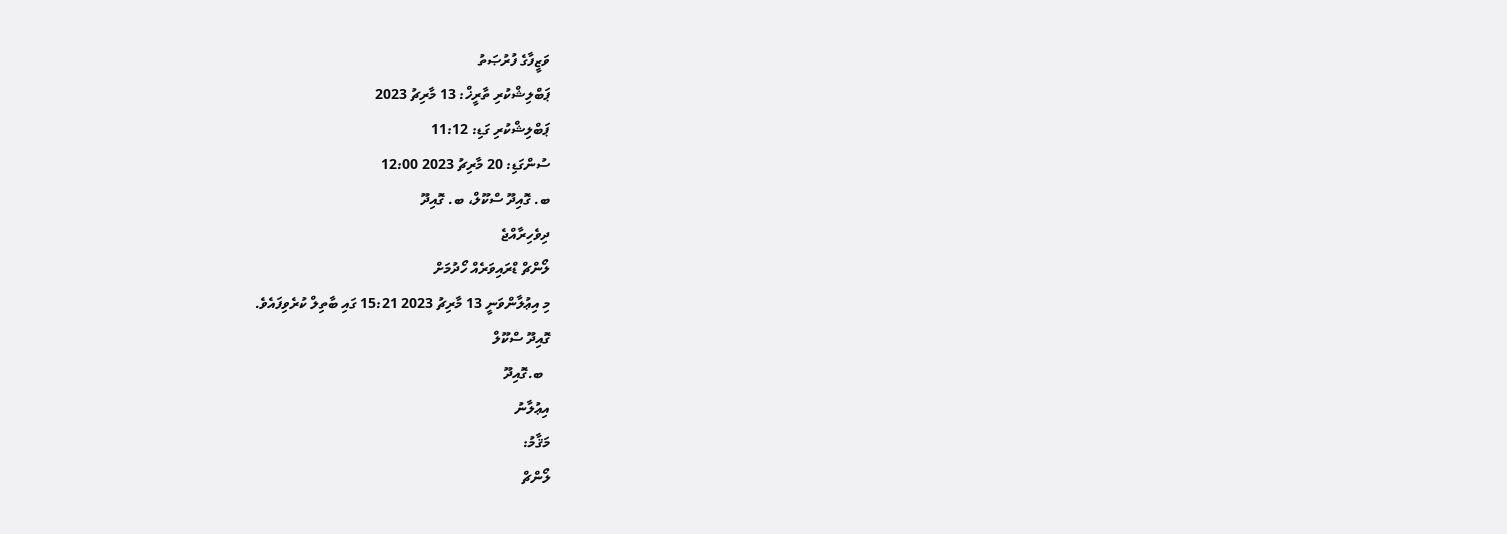ވަޒީފާގެ ފުރުޞަތު
ޕަބްލިޝްކުރި ތާރީޚް: 13 މާރިޗު 2023
ޕަބްލިޝްކުރި ގަޑި: 11:12
ސުންގަޑި: 20 މާރިޗު 2023 12:00
ބ. ގޮއިދޫ ސްކޫލް، ބ. ގޮއިދޫ
ދިވެހިރާއްޖެ
ލޯންޗް ޑްރައިވަރެއް ހޯދުމަށް
މި އިޢުލާންވަނީ 13 މާރިޗު 2023 15:21 ގައި ބާތިލް ކުރެވިފައެވެ.
ގޮއިދޫ ސްކޫލް
  ބ.ގޮއިދޫ
އިޢުލާނު
މަޤާމު:
ލޯންޗް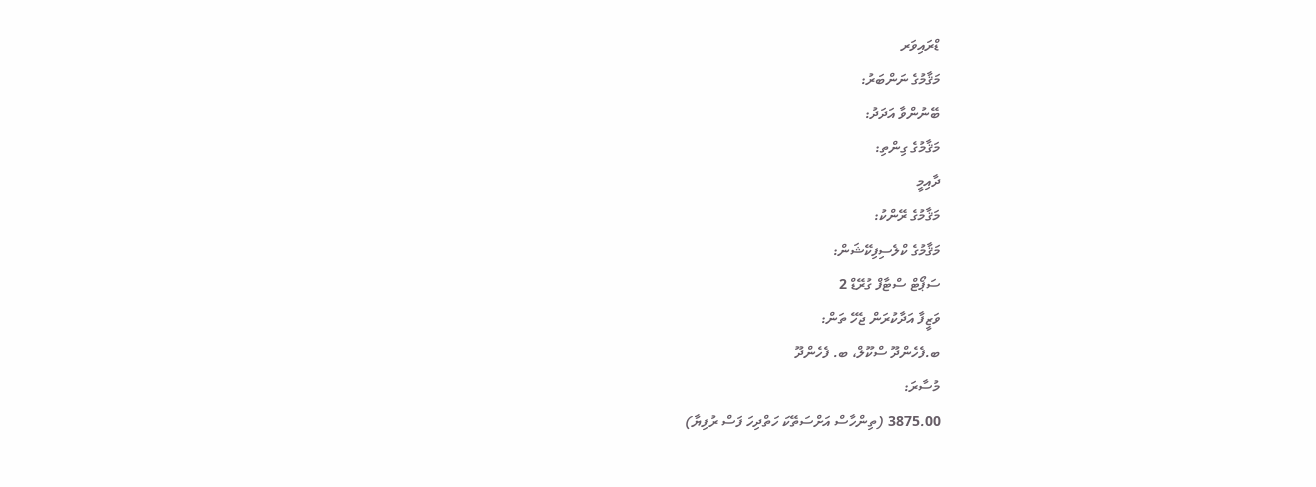ޑްރައިވަރ
މަޤާމުގެ ނަންބަރު:
ބޭނުންވާ އަދަދު:
މަޤާމުގެ ގިންތި:
ދާއިމީ
މަޤާމުގެ ރޭންކު:
މަޤާމުގެ ކްލެސިފިކޭޝަން:
ސަޕޯޓް ސްޓާފް ގުރޭޑް 2
ވަޒީފާ އަދާކުރަން ޖެހޭ ތަން:
ބ.ފެހެންދޫ ސްކޫލް، ބ. ފެހެންދޫ
މުސާރަ:
3875.00 (ތިންހާސް އަށްސަތޭކަ ހަތްދިހަ ފަސް ރުފިޔާ)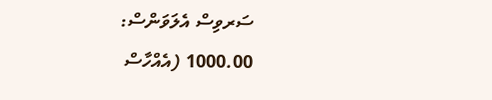ސަރވިސް އެލަވަންސް:
1000.00 (އެއްހާސް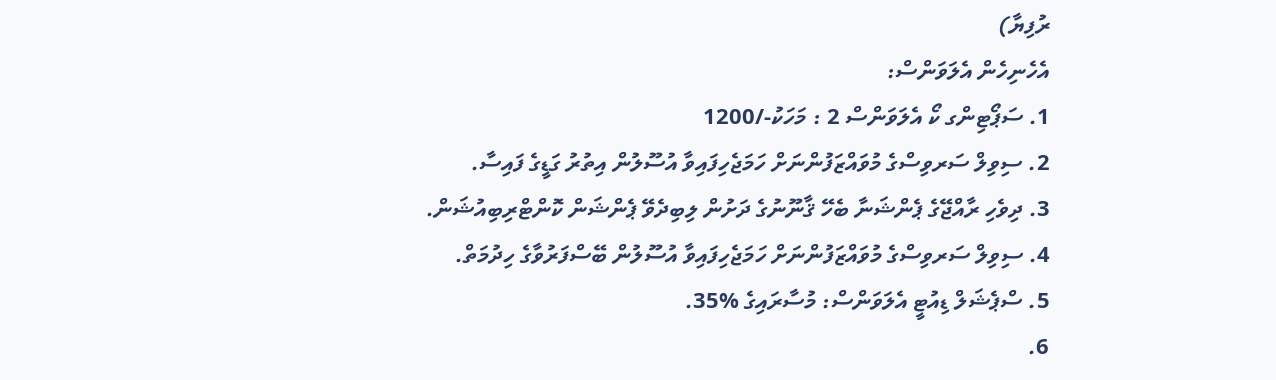ރުފިޔާ)
އެހެނިހެން އެލަވަންސް:
1. ސަޕޯޓިންގ ކޯ އެލަވަންސް 2 : މަހަކު-/1200
2. ސިވިލް ސަރވިސްގެ މުވައްޒަފުންނަށް ހަމަޖެހިފައިވާ އުސޫލުން އިތުރު ގަޑީގެ ފައިސާ.
3. ދިވެހި ރާއްޖޭގެ ޕެންޝަނާ ބެހޭ ޤާނޫނުގެ ދަށުން ލިބިދެވޭ ޕެންޝަން ކޮންޓްރިބިއުޝަން.
4. ސިވިލް ސަރވިސްގެ މުވައްޒަފުންނަށް ހަމަޖެހިފައިވާ އުސޫލުން ބޭސްފަރުވާގެ ހިދުމަތް.
5. ސްޕެޝަލް ޑިއުޓީ އެލަވަންސް: މުސާރައިގެ %35.
6.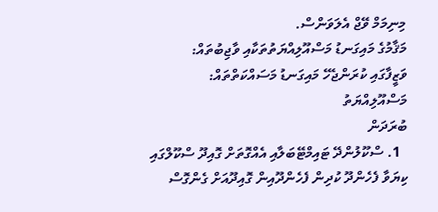މިނިމަމް ވޭޖް އެލަވަންސް.
މަޤާމުގެ މައިގަނޑު މަސްއޫލިއްޔަތުތަކާއި ވާޖިބުތައް:
ވަޒީފާގައި ކުރަންޖެހޭ މައިގަނޑު މަސައްކަތްތައް:
މަސްއޫލިއްޔަތު
ބުރަދަން
  1. ސްކޫލުންދޭ ޓައިމްޓޭބަލާއި އެއްގޮތަށް ގޮއިދޫ ސްކޫލްގައި ކިޔަވާ ފެހެންދޫ ކުދިން ފެހެންދޫއިން ގޮއިދޫއަށް ގެންގޮސް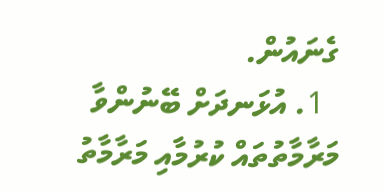ގެނައުން.
  1. އުޅަނދަށް ބޭނުންވާ މަރާމާތުތައް ކުރުމާއި މަރާމާތު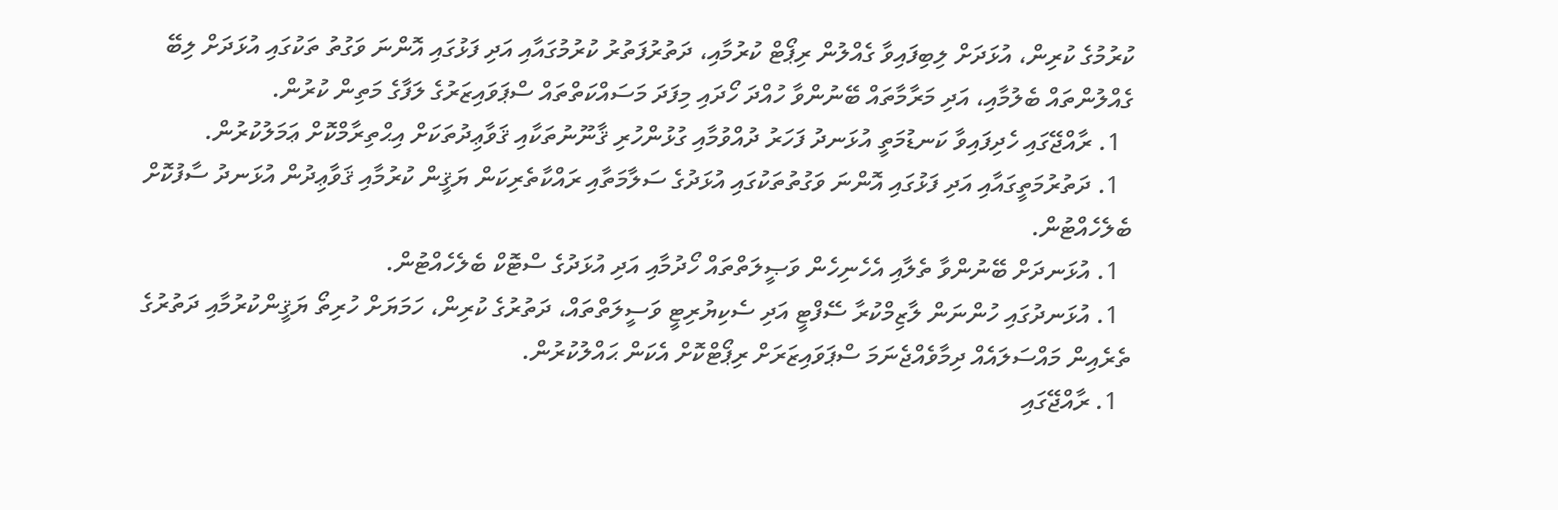ކުރުމުގެ ކުރިން، އުޅަދަށް ލިބިފައިވާ ގެއްލުން ރިޕޯޓް ކުރުމާއި، ދަތުރުފަތުރު ކުރުމުގައާއި އަދި ފަޅުގައި އޮންނަ ވަގުތު ތަކުގައި އުޅަދަށް ލިބޭ ގެއްލުންތައް ބެލުމާއި، އަދި މަރާމާތައް ބޭނުންވާ ހުއްދަ ހޯދައި މިފަދަ މަސައްކަތްތައް ސްޕަވައިޒަރުގެ ލަފާގެ މަތިން ކުރުން.
  1. ރާއްޖޭގައި ހެދިފައިވާ ކަނޑުމަތީ އުޅަނދު ފަހަރު ދުއްވުމާއި ގުޅުންހުރި ޤާނޫނުތަކާއި ޤަވާޢިދުތަކަށް އިޙްތިރާމްކޮށް ޢަމަލުކުރުން.
  1. ދަތުރުމަތީގައާއި އަދި ފަޅުގައި އޮންނަ ވަގުތުތަކުގައި އުޅަދުގެ ސަލާމަތާއި ރައްކާތެރިކަން ޔަޤީން ކުރުމާއި ޤަވާޢިދުން އުޅަނދު ސާފުކޮށް ބެލެހެއްޓުން.
  1. އުޅަނދަށް ބޭނުންވާ ތެލާއި އެހެނިހެން ވަޞީލަތްތައް ހޯދުމާއި އަދި އުޅަދުގެ ސްޓޮކް ބެލެހެއްޓުން.
  1. އުޅަނދުގައި ހުންނަން ލާޒިމްކުރާ ސޭފްޓީ އަދި ސެކިޔުރިޓީ ވަސީލަތްތައް، ދަތުރުގެ ކުރިން، ހަމަޔަށް ހުރިތޯ ޔަޤީންކުރުމާއި ދަތުރުގެ ތެރެއިން މައްސަލައެއް ދިމާވެއްޖެނަމަ ސްޕަވައިޒަރަށް ރިޕޯޓްކޮށް އެކަން ޙައްލުކުރުން.
  1. ރާއްޖޭގައި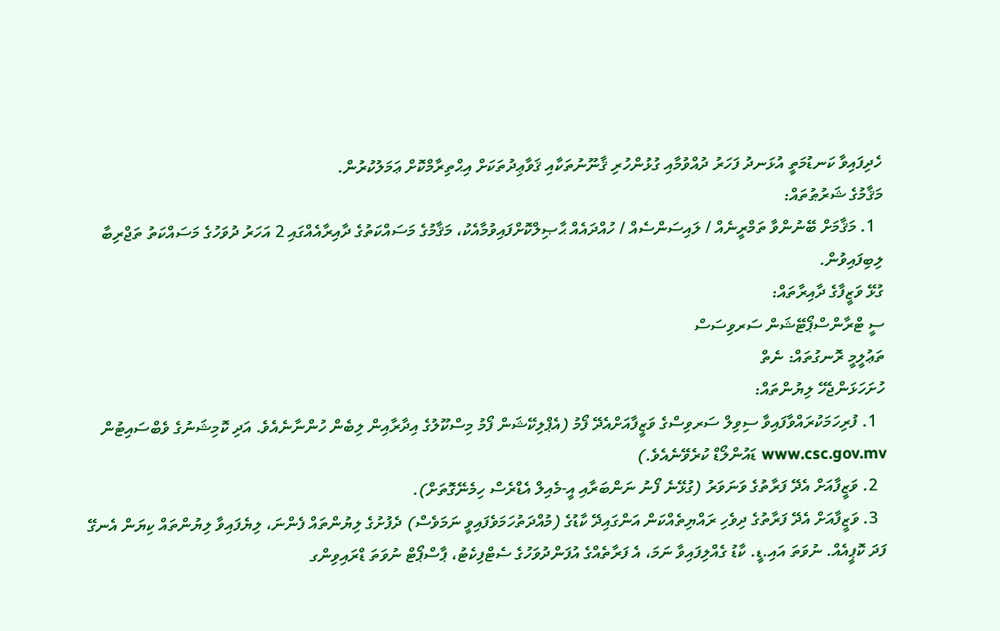ހެދިފައިވާ ކަނޑުމަތީ އުޅަނދު ފަހަރު ދުއްވުމާއި ގުޅުންހުރި ޤާނޫނުތަކާއި ޤަވާޢިދުތަކަށް އިޙްތިރާމްކޮށް ޢަމަލުކުރުން.
މަޤާމުގެ ޝަރުޠުތައް:
  1. މަޤާމަށް ބޭނުންވާ ތަމްރީނެއް / ލައިސަންސެއް / ހުއްދައެއް ޙާޞިލްކޮށްފައިވުމާއެކު، މަޤާމުގެ މަސައްކަތުގެ ދާއިރާއެއްގައި 2 އަހަރު ދުވަހުގެ މަސައްކަތު ތަޖްރިބާ ލިބިފައިވުން.
ގުޅޭ ވަޒީފާގެ ދާއިރާތައް:
ސީ ޓްރާންސްޕޯޓޭޝަން ސަރވިސަސް
ތަޢުލީމީ ރޮނގުތައް: ނެތް
ހުށަހަޅަންޖެހޭ ލިޔުންތައް:
  1. ފުރިހަމަކުރައްވާފައިވާ ސިވިލް ސަރވިސްގެ ވަޒީފާއަށްއެދޭ ފޯމު (އެޕްލިކޭޝަން ފޯމު މިސްކޫލުގެ އިދާރާއިން ލިބެން ހުންނާނެއެވެ. އަދި ކޮމިޝަނުގެ ވެބްސައިޓުން www.csc.gov.mv ޑައުންލޯޑް ކުރެވޭނެއެވެ.)
  2. ވަޒީފާއަށް އެދޭ ފަރާތުގެ ވަނަވަރު (ގުޅޭނެ ފޯނު ނަންބަރާއި އީ-މެއިލް އެޑްރެސް ހިމެނޭގޮތަށް).
  3. ވަޒީފާއަށް އެދޭ ފަރާތުގެ ދިވެހި ރައްޔިތެއްކަން އަންގައިދޭ ކާޑުގެ (މުއްދަތުހަމަވެފައިވީ ނަމަވެސް) ދެފުށުގެ ލިޔުންތައް ފެންނަ، ލިޔެފައިވާ ލިޔުންތައް ކިޔަން އެނގޭ ފަދަ ކޮޕީއެއް. ނުވަތަ އައި.ޑީ. ކާޑު ގެއްލިފައިވާ ނަމަ، އެ ފަރާތެއްގެ އުފަންދުވަހުގެ ސެޓްފިކެޓު، ޕާސްޕޯޓް ނުވަތަ ޑްރައިވިންގ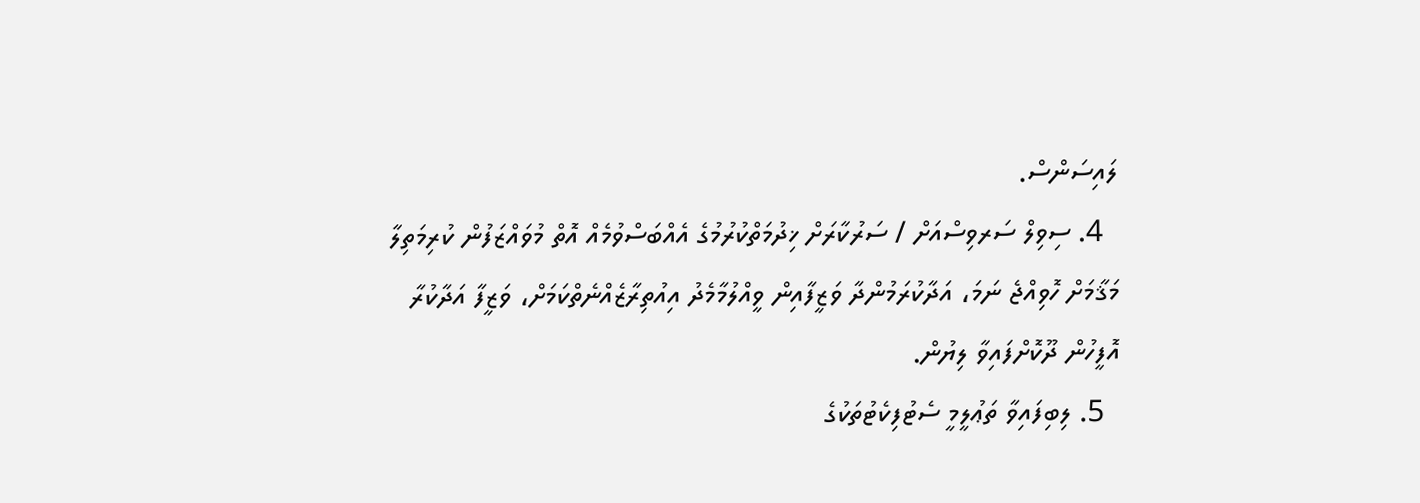ލައިސަންސް.
  4. ސިވިލް ސަރވިސްއަށް / ސަރުކާރަށް ޚިދުމަތްކުރުމުގެ އެއްބަސްވުމެއް އޮތް މުވައްޒަފުން ކުރިމަތިލާ މަޤާމަށް ހޮވިއްޖެ ނަމަ، އަދާކުރަމުންދާ ވަޒީފާއިން ވީއްލުމާމެދު އިއުތިރާޒެއްނެތްކަމަށް، ވަޒީފާ އަދާކުރާ އޮފީހުން ދޫކޮށްފައިވާ ލިޔުން.
  5. ލިބިފައިވާ ތަޢުލީމީ ސެޓުފިކެޓުތަކުގެ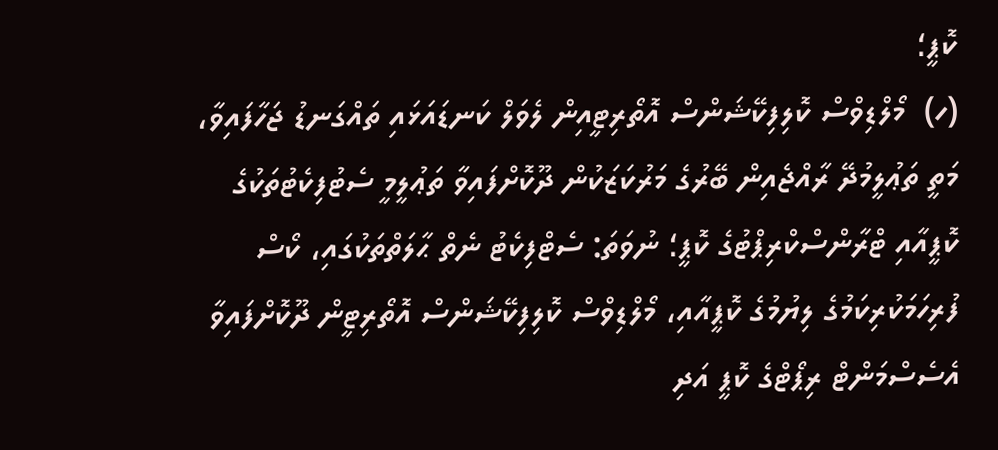ކޮޕީ؛
(ހ)  މޯލްޑިވްސް ކޮލިފިކޭޝަންސް އޮތޯރިޓީއިން ލެވަލް ކަނޑައަޅައި ތައްގަނޑު ޖަހާފައިވާ، މަތީ ތަޢުލީމުދޭ ރާއްޖެއިން ބޭރުގެ މަރުކަޒަކުން ދޫކޮށްފައިވާ ތަޢުލީމީ ސެޓުފިކެޓުތަކުގެ ކޮޕީއާއި ޓްރާންސްކްރިޕްޓުގެ ކޮޕީ؛ ނުވަތަ: ސެޓްފިކެޓު ނެތް ޙާލަތްތަކުގައި، ކޯސް ފުރިހަމަކުރިކަމުގެ ލިޔުމުގެ ކޮޕީއާއި، މޯލްޑިވްސް ކޮލިފިކޭޝަންސް އޮތޯރިޓީން ދޫކޮށްފައިވާ އެސެސްމަންޓް ރިޕޯޓްގެ ކޮޕީ އަދި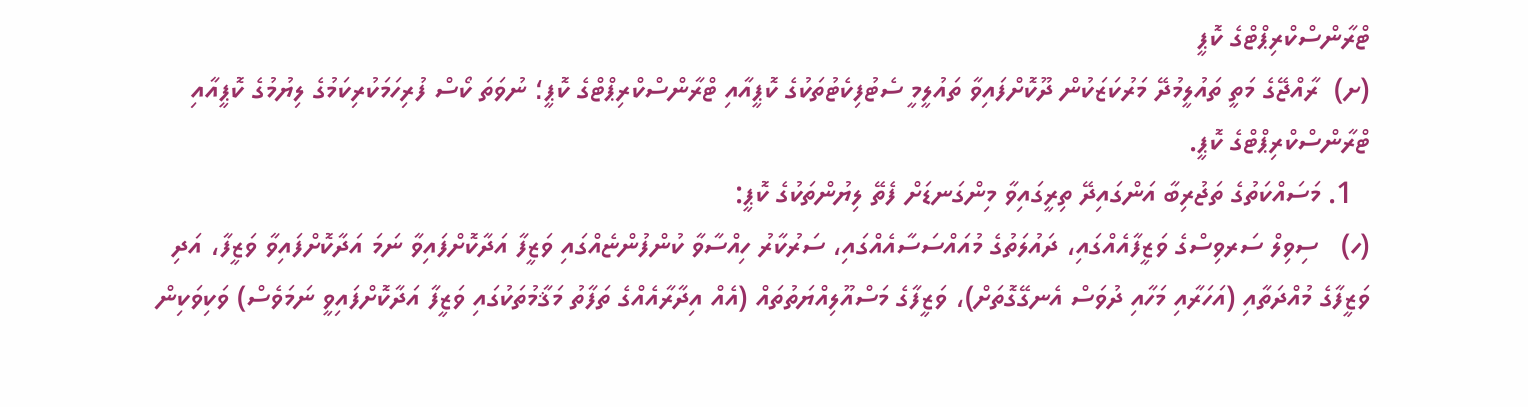ޓްރާންސްކްރިޕްޓްގެ ކޮޕީ
(ށ)  ރާއްޖޭގެ މަތީ ތައުލީމުދޭ މަރުކަޒަކުން ދޫކޮށްފައިވާ ތައުލީމީ ސެޓުފިކެޓުތަކުގެ ކޮޕީއާއި ޓްރާންސްކްރިޕްޓްގެ ކޮޕީ؛ ނުވަތަ ކޯސް ފުރިހަމަކުރިކަމުގެ ލިޔުމުގެ ކޮޕީއާއި ޓްރާންސްކްރިޕްޓްގެ ކޮޕީ.
  1. މަސައްކަތުގެ ތަޖުރިބާ އަންގައިދޭ ތިރީގައިވާ މިންގަނޑަށް ފެތޭ ލިޔުންތަކުގެ ކޮޕީ:
(ހ)   ސިވިލް ސަރވިސްގެ ވަޒީފާއެއްގައި، ދައުލަތުގެ މުއައްސަސާއެއްގައި، ސަރުކާރު ހިއްސާވާ ކުންފުންޏެއްގައި ވަޒީފާ އަދާކޮށްފައިވާ ނަމަ އަދާކޮށްފައިވާ ވަޒީފާ، އަދި ވަޒީފާގެ މުއްދަތާއި (އަހަރާއި މަހާއި ދުވަސް އެނގޭގޮތަށް)، ވަޒީފާގެ މަސްއޫލިއްޔަތުތައް (އެއް އިދާރާއެއްގެ ތަފާތު މަޤާމުތަކުގައި ވަޒީފާ އަދާކޮށްފައިވީ ނަމަވެސް) ވަކިވަކިން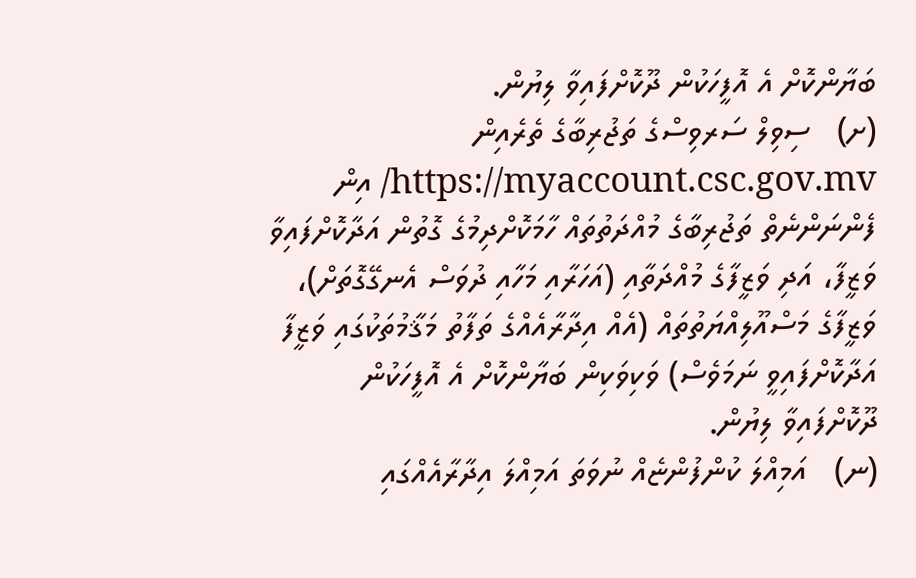ބަޔާންކޮށް އެ އޮފީހަކުން ދޫކޮށްފައިވާ ލިޔުން.
(ށ)   ސިވިލް ސަރވިސްގެ ތަޖުރިބާގެ ތެރެއިން https://myaccount.csc.gov.mv/ އިން ފެންނަންނެތް ތަޖުރިބާގެ މުއްދަތުތައް ހާމަކޮށްދިމުގެ ގޮތުން އަދާކޮށްފައިވާ ވަޒީފާ، އަދި ވަޒީފާގެ މުއްދަތާއި (އަހަރާއި މަހާއި ދުވަސް އެނގޭގޮތަށް)، ވަޒީފާގެ މަސްއޫލިއްޔަތުތައް (އެއް އިދާރާއެއްގެ ތަފާތު މަޤާމުތަކުގައި ވަޒީފާ އަދާކޮށްފައިވީ ނަމަވެސް) ވަކިވަކިން ބަޔާންކޮށް އެ އޮފީހަކުން ދޫކޮށްފައިވާ ލިޔުން.
(ނ)   އަމިއްލަ ކުންފުންޏެއް ނުވަތަ އަމިއްލަ އިދާރާއެއްގައި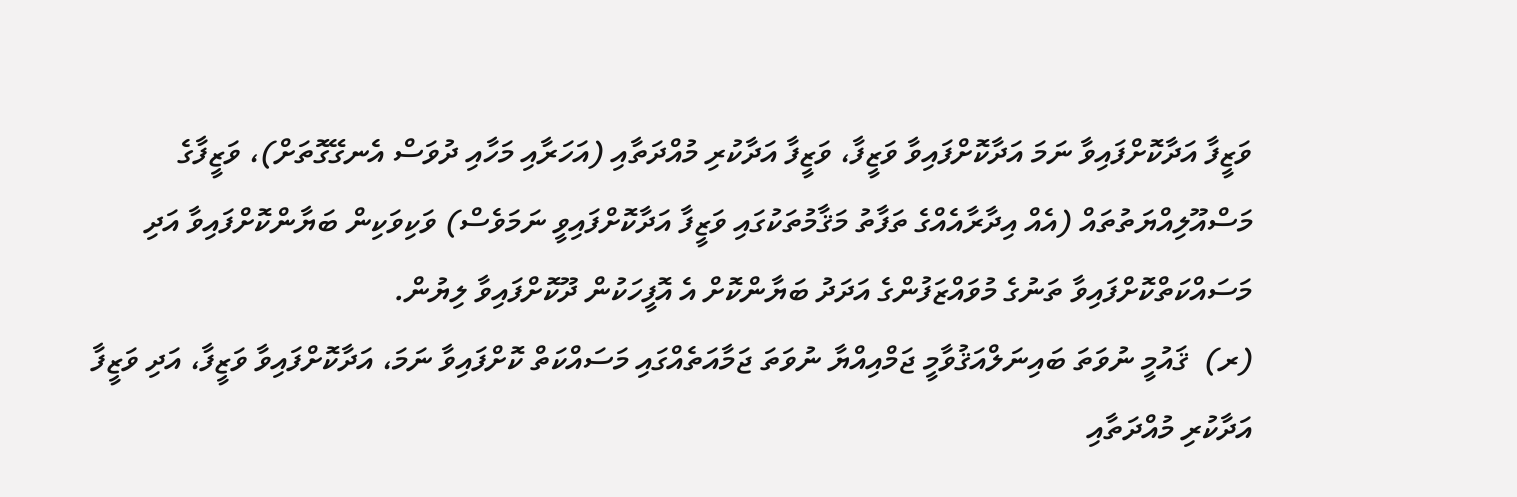ވަޒީފާ އަދާކޮށްފައިވާ ނަމަ އަދާކޮށްފައިވާ ވަޒީފާ، ވަޒީފާ އަދާކުރި މުއްދަތާއި (އަހަރާއި މަހާއި ދުވަސް އެނގޭގޮތަށް)، ވަޒީފާގެ މަސްއޫލިއްޔަތުތައް (އެއް އިދާރާއެއްގެ ތަފާތު މަޤާމުތަކުގައި ވަޒީފާ އަދާކޮށްފައިވީ ނަމަވެސް) ވަކިވަކިން ބަޔާންކޮށްފައިވާ އަދި މަސައްކަތްކޮށްފައިވާ ތަނުގެ މުވައްޒަފުންގެ އަދަދު ބަޔާންކޮށް އެ އޮފީހަކުން ދޫކޮށްފައިވާ ލިޔުން.
(ރ)  ޤައުމީ ނުވަތަ ބައިނަލްއަޤުވާމީ ޖަމްއިއްޔާ ނުވަތަ ޖަމާއަތެއްގައި މަސައްކަތް ކޮށްފައިވާ ނަމަ، އަދާކޮށްފައިވާ ވަޒީފާ، އަދި ވަޒީފާ އަދާކުރި މުއްދަތާއި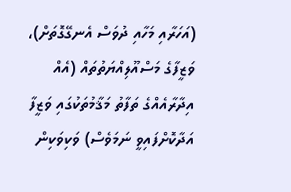(އަހަރާއި މަހާއި ދުވަސް އެނގޭގޮތަށް)، ވަޒީފާގެ މަސްއޫލިއްޔަތުތައް (އެއް އިދާރާއެއްގެ ތަފާތު މަޤާމުތަކުގައި ވަޒީފާ އަދާކޮށްފައިވީ ނަމަވެސް) ވަކިވަކިން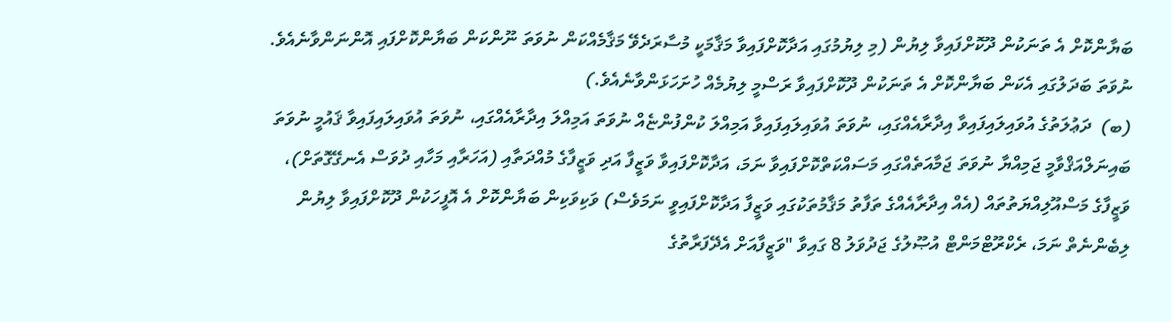ބަޔާންކޮށް އެ ތަނަކުން ދޫކޮށްފައިވާ ލިޔުން (މި ލިޔުމުގައި އަދާކޮށްފައިވާ މަޤާމަކީ މުސާރަދެވޭ މަޤާމެއްކަން ނުވަތަ ނޫންކަން ބަޔާންކޮށްފައި އޮންނަންވާނެއެވެ. ނުވަތަ ބަދަލުގައި އެކަން ބަޔާންކޮށް އެ ތަނަކުން ދޫކޮށްފައިވާ ރަސްމީ ލިޔުމެއް ހުށަހަޅަންވާނެއެވެ.)
(ބ)  ދަޢުލަތުގެ އުވައިލައިފައިވާ އިދާރާއެއްގައި، ނުވަތަ އުވައިލައިފައިވާ އަމިއްލަ ކުންފުންޏެއް ނުވަތަ އަމިއްލަ އިދާރާއެއްގައި، ނުވަތަ އުވައިލައިފައިވާ ޤައުމީ ނުވަތަ ބައިނަލްއަޤްވާމީ ޖަމިއްޔާ ނުވަތަ ޖަމާއަތެއްގައި މަސައްކަތްކޮށްފައިވާ ނަމަ، އަދާކޮށްފައިވާ ވަޒީފާ އަދި ވަޒީފާގެ މުއްދަތާއި (އަހަރާއި މަހާއި ދުވަސް އެނގޭގޮތަށް)، ވަޒީފާގެ މަސްއޫލިއްޔަތުތައް (އެއް އިދާރާއެއްގެ ތަފާތު މަޤާމުތަކުގައި ވަޒީފާ އަދާކޮށްފައިވީ ނަމަވެސް) ވަކިވަކިން ބަޔާންކޮށް އެ އޮފީހަކުން ދޫކޮށްފައިވާ ލިޔުން ލިބެންނެތް ނަމަ، ރެކްރޫޓްމަންޓް އުޞޫލުގެ ޖަދުވަލު 8 ގައިވާ "ވަޒީފާއަށް އެދޭފަރާތުގެ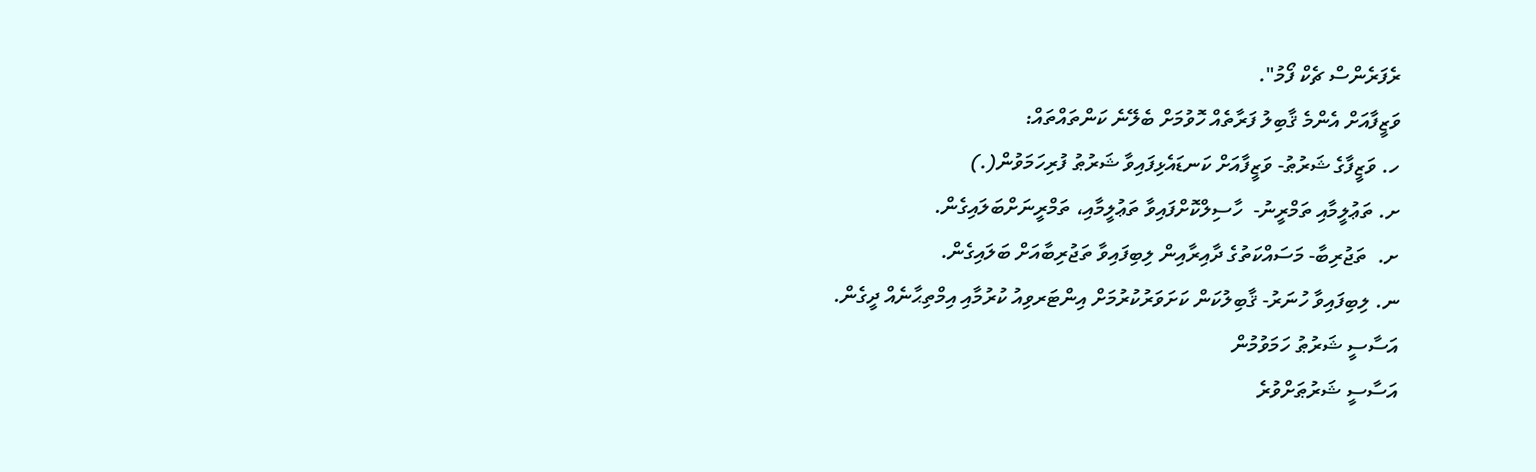ރެފަރެންސް ޗެކް ފޯމު".
ވަޒީފާއަށް އެންމެ ޤާބިލު ފަރާތެއް ހޮވުމަށް ބެލޭނެ ކަންތައްތައް:
ހ. ވަޒީފާގެ ޝަރުޠު- ވަޒީފާއަށް ކަނޑައެޅިފައިވާ ޝަރުޠު ފުރިހަމަވުން(.)
ށ. ތަޢުލީމާއި ތަމްރީނު-  ހާސިލްކޮށްފައިވާ ތަޢުލީމާއި، ތަމްރީނަށްބަލައިގެން.
ށ.  ތަޖުރިބާ- މަސައްކަތުގެ ދާއިރާއިން ލިބިފައިވާ ތަޖުރިބާއަށް ބަލައިގެން.
ނ. ލިބިފައިވާ ހުނަރު- ޤާބިލުކަން ކަށަވަރުކުރުމަށް އިންޓަރވިއު ކުރުމާއި އިމްތިޙާނެއް ދީގެން.
އަސާސީ ޝަރުޠު ހަމަވުމުން
އަސާސީ ޝަރުޠަށްވުރެ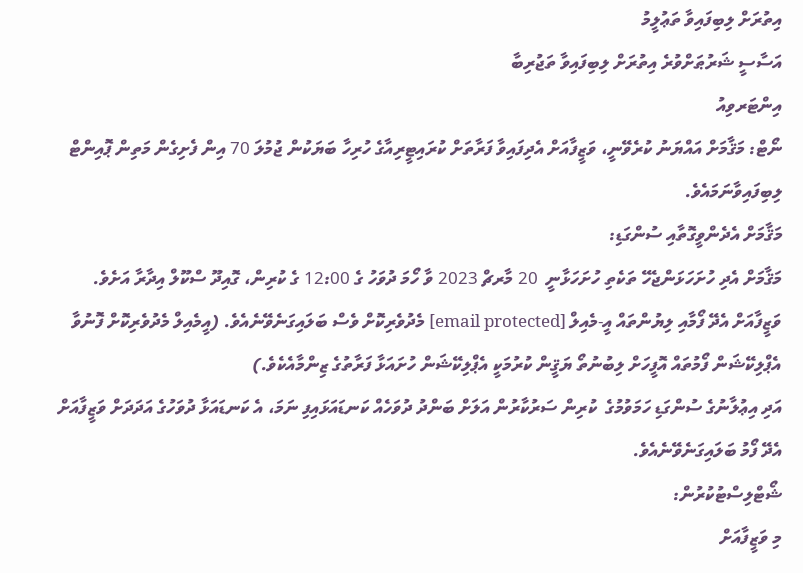އިތުރަށް ލިބިފައިވާ ތަޢުލީމު
އަސާސީ ޝަރުޠަށްވުރެ އިތުރަށް ލިބިފައިވާ ތަޖުރިބާ
އިންޓަރވިއު
ނޯޓް: މަޤާމަށް އައްޔަނު ކުރެވޭނީ، ވަޒީފާއަށް އެދިފައިވާ ފަރާތަށް ކުރައިޓީރިއާގެ ހުރިހާ ބަޔަކުން ޖުމުލަ 70 އިން ފެށިގެން މަތިން ޕޮއިންޓް ލިބިފައިވާނަމައެވެ.
މަޤާމަށް އެދެންވީގޮތާއި ސުންގަޑި:
މަޤާމަށް އެދި ހުށަހަޅަންޖެހޭ ތަކެތި ހުށަހަޅާނީ  20 މާރޗް 2023 ވާ ހޯމަ ދުވަހު ގެ 12:00 ގެ ކުރިން، ގޮއިދޫ ސްކޫލް އިދާރާ އަށެވެ. ވަޒީފާއަށް އެދޭ ފޯމާއި ލިޔުންތައް އީ-މެއިލް [email protected] މެދުވެރިކޮށް ވެސް ބަލައިގަނެވޭނެއެވެ. (އީމެއިލް މެދުވެރިކޮށް ފޮނުވާ އެޕްލިކޭޝަން ފޯމުތައް އޮފީހަށް ލިބުނުތޯ ޔަޤީން ކުރުމަކީ އެޕްލިކޭޝަން ހުށައަޅާ ފަރާތުގެ ޒިންމާއެކެވެ.)
އަދި އިޢުލާނުގެ ސުންގަޑި ހަމަވުމުގެ  ކުރިން ސަރުކާރުން އަލަށް ބަންދު ދުވަހެއް ކަނޑައަޅައިފި ނަމަ، އެ ކަނޑައަޅާ ދުވަހުގެ އަދަދަށް ވަޒީފާއަށް އެދޭ ފޯމު ބަލައިގަނެވޭނެއެވެ.
ޝޯޓްލިސްޓުކުރުން:
މި ވަޒީފާއަށް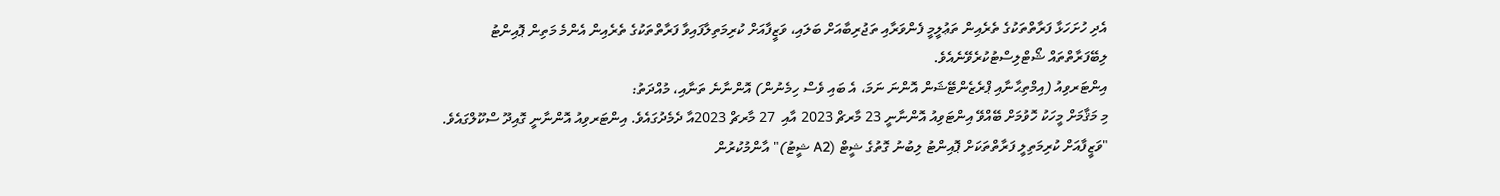އެދި ހުށަހަޅާ ފަރާތްތަކުގެ ތެރެއިން ތަޢުލީމީ ފެންވަރާއި ތަޖުރިބާއަށް ބަލައި، ވަޒީފާއަށް ކުރިމަތިލާފައިވާ ފަރާތްތަކުގެ ތެރެއިން އެންމެ މަތިން ޕޮއިންޓު ލިބޭފަރާތްތައް ޝޯޓްލިސްޓުކުރެވޭނެއެވެ.
އިންޓަރވިއު (އިމްތިޙާނާއި ޕްރެޒެންޓޭޝަން އޮންނަ ނަމަ، އެ ބައި ވެސް ހިމެނުން) އޮންނާނެ ތަނާއި، މުއްދަތު:
މި މަޤާމަށް މީހަކު ހޮވުމަށް ބޭއްވޭ އިންޓަވިއު އޮންނާނީ 23 މާރޗް 2023 އާއި  27 މާރޗް 2023އާ ދެމެދުގައެވެ. އިންޓަރވިއު އޮންނާނީ ގޮއިދޫ ސްކޫލްގައެވެ.
"ވަޒީފާއަށް ކުރިމަތިލީ ފަރާތްތަކަށް ޕޮއިންޓު ލިބުނު ގޮތުގެ ޝީޓް (A2 ޝީޓު)" އާންމުކުރުން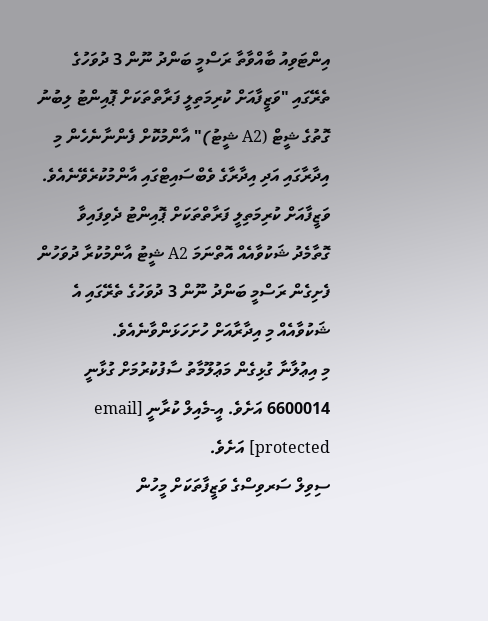އިންޓަވިއު ބާއްވާތާ ރަސްމީ ބަންދު ނޫން 3 ދުވަހުގެ ތެރޭގައި "ވަޒީފާއަށް ކުރިމަތިލީ ފަރާތްތަކަށް ޕޮއިންޓު ލިބުނު ގޮތުގެ ޝީޓް (A2 ޝީޓު)" އާންމުކޮށް ފެންނާނެހެން މި އިދާރާގައި އަދި އިދާރާގެ ވެބްސައިޓްގައި އާންމުކުރެވޭނެއެވެ. ވަޒީފާއަށް ކުރިމަތިލީ ފަރާތްތަކަށް ޕޮއިންޓު ދެވިފައިވާ ގޮތާމެދު ޝަކުވާއެއް އޮތްނަމަ A2 ޝީޓު އާންމުކުރާ ދުވަހުން ފެށިގެން ރަސްމީ ބަންދު ނޫން 3 ދުވަހުގެ ތެރޭގައި އެ ޝަކުވާއެއް މި އިދާރާއަށް ހުށަހަޅަންވާނެއެވެ.
މި އިޢުލާނާ ގުޅިގެން މަޢުލޫމާތު ސާފުކުރުމަށް ގުޅާނީ 6600014 އަށެވެ. އީ-މެއިލް ކުރާނީ [email protected] އަށެވެ.
ސިވިލް ސަރވިސްގެ ވަޒީފާތަކަށް މީހުން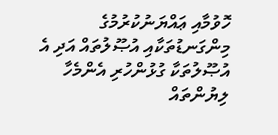ހޮވުމާއި ޢައްޔަނުކުރުމުގެ މިންގަނޑުތަކާއި އުޞޫލުތައް އަދި އެ އުޞޫލުތަކާ ގުޅުންހުރި އެންމެހާ ލިޔުންތައް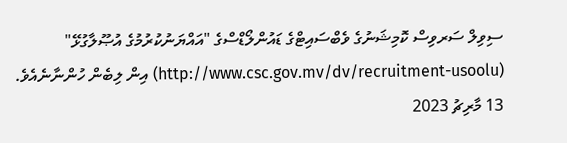ސިވިލް ސަރވިސް ކޮމިޝަނުގެ ވެބްސައިޓްގެ ޑައުންލޯޑްސްގެ "އައްޔަނުކުރުމުގެ އުޞޫލާގުޅޭ" (http://www.csc.gov.mv/dv/recruitment-usoolu) އިން ލިބެން ހުންނާނެއެވެ.
13 މާރިޗު 2023